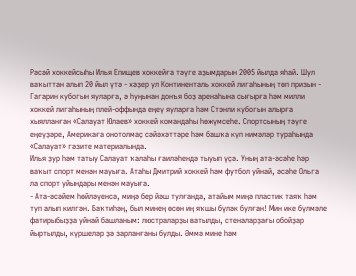Рәсәй хоккейсыһы Илья Епищев хоккейға тәүге аҙымдарын 2005 йылда яһай. Шул ваҡыттан алып 20 йыл үтә - хәҙер ул Континенталь хоккей лигаһының төп призын - Гагарин кубогын яуларға, ә һуңынан донъя боҙ аренаһына сығырға һәм милли хоккей лигаһының плей-оффында еңеү яуларға һәм Стэнли кубогын алырға хыялланған «Салауат Юлаев» хоккей командаһы һөжүмсеһе. Спортсының тәүге еңеүҙәре, Америкаға онотолмаҫ сәйәхәттәре һәм башҡа күп нимәләр тураһында «Салауат» гәзите материалында.
Илья ҙур һәм татыу Салауат ҡалаһы ғаиләһендә тыуып үҫә. Уның ата-әсәһе һәр ваҡыт спорт менән мауыға. Атаһы Дмитрий хоккей һәм футбол уйнай, әсәһе Ольга ла спорт уйындары менән мауыға.
- Ата-әсәйем һөйләүенсә, миңә бер йәш тулғанда, атайым миңә пластик таяҡ һәм туп алып килгән. Баҡтиһәң, был минең өсөн иң яҡшы бүләк булған! Мин ике бүлмәле фатирыбыҙҙа уйнай башланым: люстраларҙы ватылды, стеналарҙағы обойҙар йыртылды, күршеләр ҙә зарланғаны булды. Әммә мине һәм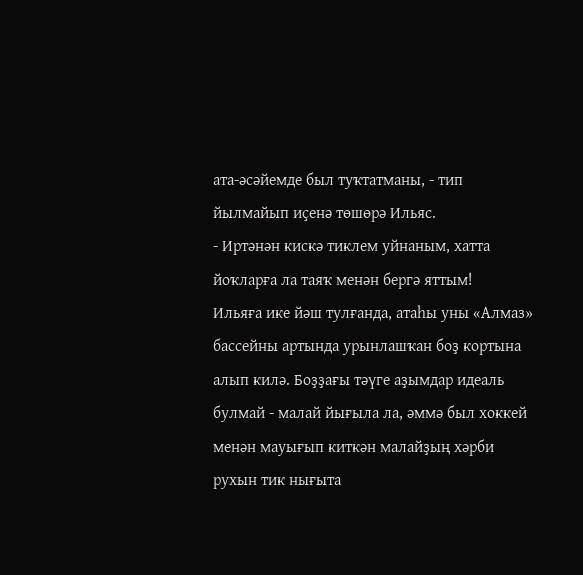ата-әсәйемде был туҡтатманы, - тип йылмайып иҫенә төшөрә Ильяс.
- Иртәнән кискә тиклем уйнаным, хатта йоҡларға ла таяҡ менән бергә яттым!
Ильяға ике йәш тулғанда, атаһы уны «Алмаз» бассейны артында урынлашҡан боҙ кортына алып килә. Боҙҙағы тәүге аҙымдар идеаль булмай - малай йығыла ла, әммә был хоккей менән мауығып киткән малайҙың хәрби рухын тик нығыта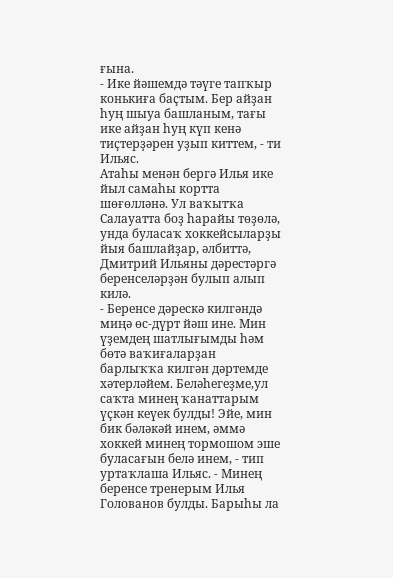ғына.
- Ике йәшемдә тәүге тапҡыр конькиға баҫтым. Бер айҙан һуң шыуа башланым, тағы ике айҙан һуң күп кенә тиҫтерҙәрен уҙып киттем, - ти Ильяс.
Атаһы менән бергә Илья ике йыл самаһы кортта шөғөлләнә. Ул ваҡытҡа Салауатта боҙ һарайы төҙөлә, унда буласаҡ хоккейсыларҙы йыя башлайҙар, әлбиттә, Дмитрий Ильяны дәрестәргә беренселәрҙән булып алып килә.
- Беренсе дәрескә килгәндә миңә өс-дүрт йәш ине. Мин үҙемдең шатлығымды һәм бөтә ваҡиғаларҙан барлыҡҡа килгән дәртемде хәтерләйем. Беләһегеҙме,ул саҡта минең ҡанаттарым үҫкән кеүек булды! Эйе, мин бик бәләкәй инем, әммә хоккей минең тормошом эше буласағын белә инем, - тип уртаҡлаша Ильяс. - Минең беренсе тренерым Илья Голованов булды. Барыһы ла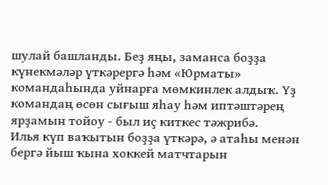шулай башланды. Беҙ яңы, заманса боҙҙа күнекмәләр үткәрергә һәм «Юрматы» командаһында уйнарға мөмкинлек алдыҡ. Үҙ командаң өсөн сығыш яһау һәм иптәштәрең ярҙамын тойоу - был иҫ киткес тәжрибә.
Илья күп ваҡытын боҙҙа үткәрә, ә атаһы менән бергә йыш ҡына хоккей матчтарын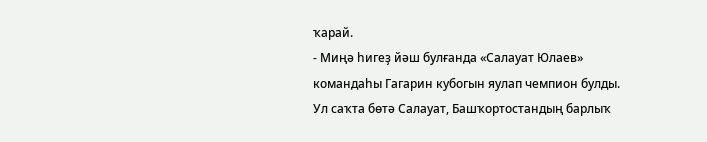ҡарай.
- Миңә һигеҙ йәш булғанда «Салауат Юлаев» командаһы Гагарин кубогын яулап чемпион булды. Ул саҡта бөтә Салауат, Башҡортостандың барлыҡ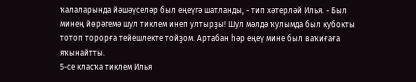ҡалаларында йәшәүселәр был еңеүгә шатланды, - тип хәтерләй Илья. - Был минең йөрәгемә шул тиклем инеп ултырҙы! Шул мәлдә ҡулымда был кубокты тотоп торорға тейешлекте тойҙом. Артабан һәр еңеү мине был ваҡиғаға яҡынайтты.
5-се класҡа тиклем Илья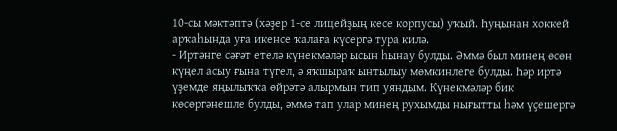10-сы мәктәптә (хәҙер 1-се лицейҙың кесе корпусы) уҡый. Һуңынан хоккей арҡаһында уға икенсе ҡалаға күсергә тура килә.
- Иртәнге сәғәт етелә күнекмәләр ысын һынау булды. Әммә был минең өсөн күңел асыу ғына түгел, ә яҡшыраҡ ынтылыу мөмкинлеге булды. Һәр иртә үҙемде яңылыҡҡа өйрәтә алырмын тип уяндым. Күнекмәләр бик көсөргәнешле булды, әммә тап улар минең рухымды нығытты һәм үҫешергә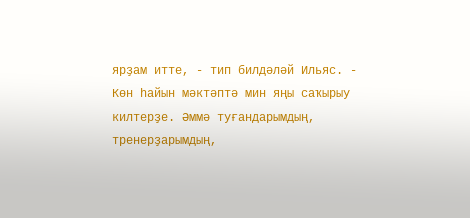ярҙам итте, - тип билдәләй Ильяс. - Көн һайын мәктәптә мин яңы саҡырыу килтерҙе. Әммә туғандарымдың, тренерҙарымдың,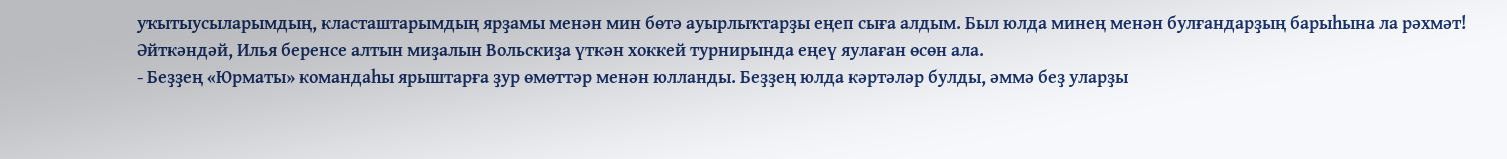уҡытыусыларымдың, класташтарымдың ярҙамы менән мин бөтә ауырлыҡтарҙы еңеп сыға алдым. Был юлда минең менән булғандарҙың барыһына ла рәхмәт!
Әйткәндәй, Илья беренсе алтын миҙалын Вольскиҙа үткән хоккей турнирында еңеү яулаған өсөн ала.
- Беҙҙең «Юрматы» командаһы ярыштарға ҙур өмөттәр менән юлланды. Беҙҙең юлда кәртәләр булды, әммә беҙ уларҙы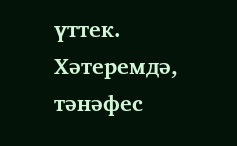үттек. Хәтеремдә, тәнәфес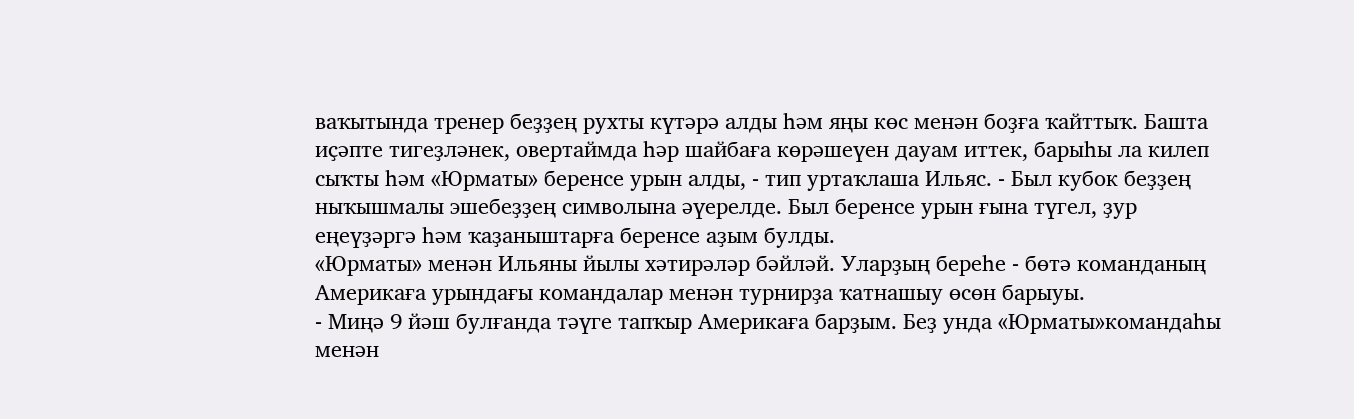ваҡытында тренер беҙҙең рухты күтәрә алды һәм яңы көс менән боҙға ҡайттыҡ. Башта иҫәпте тигеҙләнек, овертаймда һәр шайбаға көрәшеүен дауам иттек, барыһы ла килеп сыҡты һәм «Юрматы» беренсе урын алды, - тип уртаҡлаша Ильяс. - Был кубок беҙҙең ныҡышмалы эшебеҙҙең символына әүерелде. Был беренсе урын ғына түгел, ҙур еңеүҙәргә һәм ҡаҙаныштарға беренсе аҙым булды.
«Юрматы» менән Ильяны йылы хәтирәләр бәйләй. Уларҙың береһе - бөтә команданың Америкаға урындағы командалар менән турнирҙа ҡатнашыу өсөн барыуы.
- Миңә 9 йәш булғанда тәүге тапҡыр Америкаға барҙым. Беҙ унда «Юрматы»командаһы менән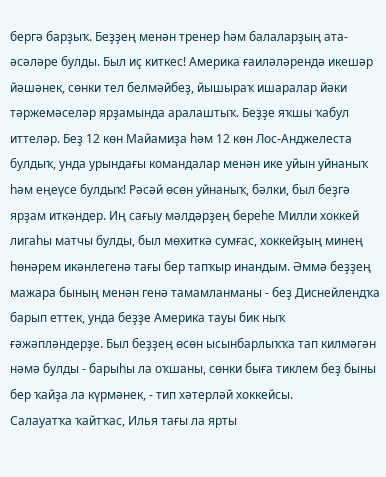бергә барҙыҡ. Беҙҙең менән тренер һәм балаларҙың ата-әсәләре булды. Был иҫ киткес! Америка ғаиләләрендә икешәр йәшәнек, сөнки тел белмәйбеҙ, йышыраҡ ишаралар йәки тәржемәселәр ярҙамында аралаштыҡ. Беҙҙе яҡшы ҡабул иттеләр. Беҙ 12 көн Майамиҙа һәм 12 көн Лос-Анджелеста булдыҡ, унда урындағы командалар менән ике уйын уйнаныҡ һәм еңеүсе булдыҡ! Рәсәй өсөн уйнаныҡ, бәлки, был беҙгә ярҙам иткәндер. Иң сағыу мәлдәрҙең береһе Милли хоккей лигаһы матчы булды, был мөхиткә сумғас, хоккейҙың минең һөнәрем икәнлегенә тағы бер тапҡыр инандым. Әммә беҙҙең мажара бының менән генә тамамланманы - беҙ Диснейлендҡа барып еттек, унда беҙҙе Америка тауы бик ныҡ ғәжәпләндерҙе. Был беҙҙең өсөн ысынбарлыҡҡа тап килмәгән нәмә булды - барыһы ла оҡшаны, сөнки быға тиклем беҙ быны бер ҡайҙа ла күрмәнек, - тип хәтерләй хоккейсы.
Салауатҡа ҡайтҡас, Илья тағы ла ярты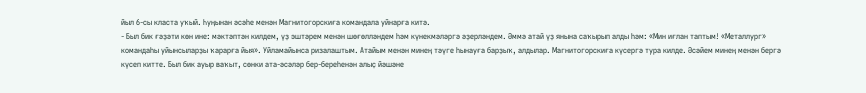йыл 6-сы класта уҡый. Һуңынан әсәһе менән Магнитогорскиға командала уйнарға китә.
- Был бик ғәҙәти көн ине: мәктәптән килдем, үҙ эштәрем менән шөғөлләндем һәм күнекмәләргә әҙерләндем. Әммә атай үҙ янына саҡырып алды һәм: «Мин иғлан таптым! «Металлург» командаһы уйынсыларҙы ҡарарға йыя». Уйламайынса ризалаштым. Атайым менән минең тәүге һынауға барҙыҡ, алдылар. Магнитогорскиға күсергә тура килде. Әсәйем минең менән бергә күсеп китте. Был бик ауыр ваҡыт, сөнки ата-әсәләр бер-береһенән алыҫ йәшәне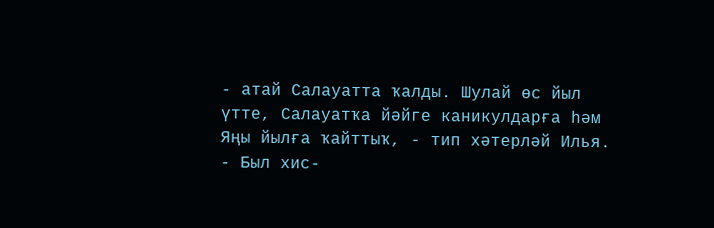- атай Салауатта ҡалды. Шулай өс йыл үтте, Салауатҡа йәйге каникулдарға һәм Яңы йылға ҡайттыҡ, - тип хәтерләй Илья. - Был хис-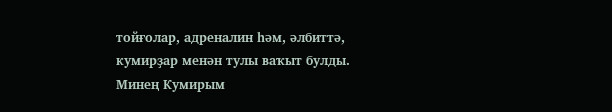тойғолар, адреналин һәм, әлбиттә, кумирҙар менән тулы ваҡыт булды. Минең Кумирым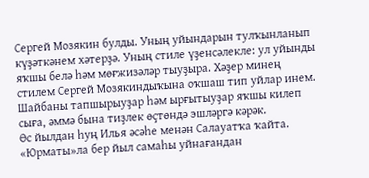Сергей Мозякин булды. Уның уйындарын тулҡынланып күҙәткәнем хәтерҙә. Уның стиле үҙенсәлекле: ул уйынды яҡшы белә һәм мөғжизәләр тыуҙыра. Хәҙер минең стилем Сергей Мозякиндыҡына оҡшаш тип уйлар инем. Шайбаны тапшырыуҙар һәм ырғытыуҙар яҡшы килеп сыға, әммә бына тиҙлек өҫтөндә эшләргә кәрәк.
Өс йылдан һуң Илья әсәһе менән Салауатҡа ҡайта. «Юрматы»ла бер йыл самаһы уйнағандан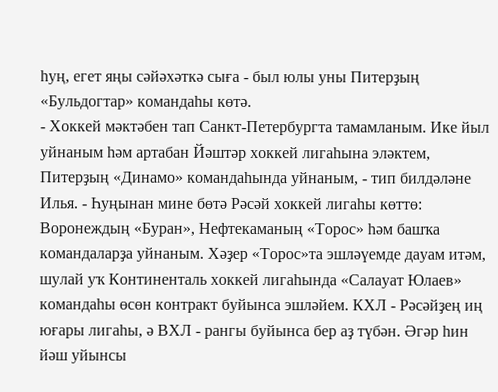һуң, егет яңы сәйәхәткә сыға - был юлы уны Питерҙың «Бульдогтар» командаһы көтә.
- Хоккей мәктәбен тап Санкт-Петербургта тамамланым. Ике йыл уйнаным һәм артабан Йәштәр хоккей лигаһына эләктем, Питерҙың «Динамо» командаһында уйнаным, - тип билдәләне Илья. - Һуңынан мине бөтә Рәсәй хоккей лигаһы көттө: Воронеждың «Буран», Нефтекаманың «Торос» һәм башҡа командаларҙа уйнаным. Хәҙер «Торос»та эшләүемде дауам итәм, шулай уҡ Континенталь хоккей лигаһында «Салауат Юлаев» командаһы өсөн контракт буйынса эшләйем. КХЛ - Рәсәйҙең иң юғары лигаһы, ә ВХЛ - рангы буйынса бер аҙ түбән. Әгәр һин йәш уйынсы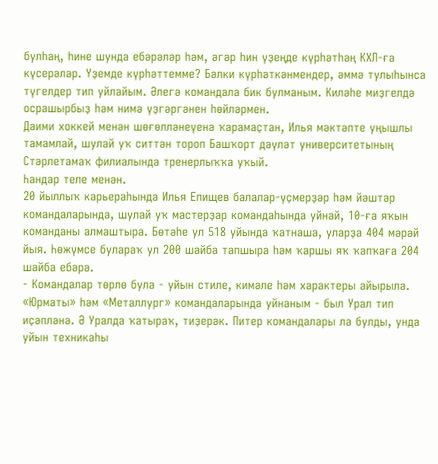булһаң, һине шунда ебәрәләр һәм, әгәр һин үҙеңде күрһәтһәң КХЛ-ға күсерәләр. Үҙемде күрһәттемме? Бәлки күрһәткәнмендер, әммә тулыһынса түгелдер тип уйлайым. Әлегә командала бик булманым. Киләһе миҙгелдә осрашырбыҙ һәм нимә үҙгәргәнен һөйләрмен.
Даими хоккей менән шөғөлләнеүенә ҡарамаҫтан, Илья мәктәпте уңышлы тамамлай, шулай уҡ ситтән тороп Башҡорт дәүләт университетының Стәрлетамаҡ филиалында тренерлыҡҡа уҡый.
Һандар теле менән.
20 йыллыҡ карьераһында Илья Епищев балалар-үҫмерҙәр һәм йәштәр командаларында, шулай уҡ мастерҙар командаһында уйнай, 10-ға яҡын команданы алмаштыра. Бөтәһе ул 518 уйында ҡатнаша, уларҙа 404 мәрәй йыя. Һөжүмсе булараҡ ул 200 шайба тапшыра һәм ҡаршы яҡ ҡапҡаға 204 шайба ебәрә.
- Командалар төрлө була - уйын стиле, кимәле һәм характеры айырыла. «Юрматы» һәм «Металлург» командаларында уйнаным - был Урал тип иҫәпләнә. Ә Уралда ҡатыраҡ, тиҙерәк. Питер командалары ла булды, унда уйын техникаһы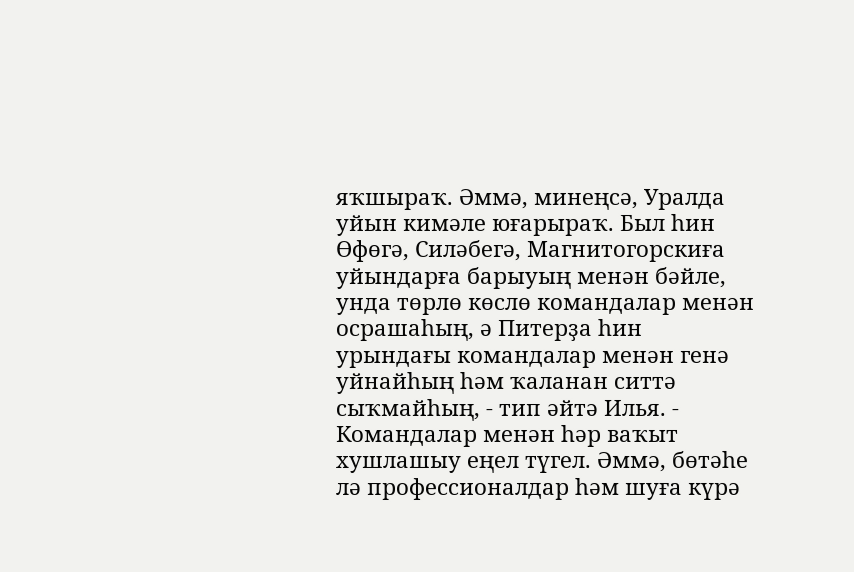яҡшыраҡ. Әммә, минеңсә, Уралда уйын кимәле юғарыраҡ. Был һин Өфөгә, Силәбегә, Магнитогорскиға уйындарға барыуың менән бәйле, унда төрлө көслө командалар менән осрашаһың, ә Питерҙа һин урындағы командалар менән генә уйнайһың һәм ҡаланан ситтә сыҡмайһың, - тип әйтә Илья. - Командалар менән һәр ваҡыт хушлашыу еңел түгел. Әммә, бөтәһе лә профессионалдар һәм шуға күрә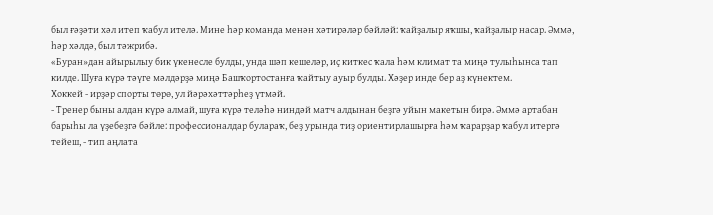был ғәҙәти хәл итеп ҡабул ителә. Мине һәр команда менән хәтирәләр бәйләй: ҡайҙалыр яҡшы, ҡайҙалыр насар. Әммә, һәр хәлдә, был тәжрибә.
«Буран»дан айырылыу бик үкенесле булды, унда шәп кешеләр, иҫ киткес ҡала һәм климат та миңә тулыһынса тап килде. Шуға күрә тәүге мәлдәрҙә миңә Башҡортостанға ҡайтыу ауыр булды. Хәҙер инде бер аҙ күнектем.
Хоккей - ирҙәр спорты төрө, ул йәрәхәттәрһеҙ үтмәй.
- Тренер быны алдан күрә алмай, шуға күрә теләһә ниндәй матч алдынан беҙгә уйын макетын бирә. Әммә артабан барыһы ла үҙебеҙгә бәйле: профессионалдар булараҡ, беҙ урында тиҙ ориентирлашырға һәм ҡарарҙар ҡабул итергә тейеш, - тип аңлата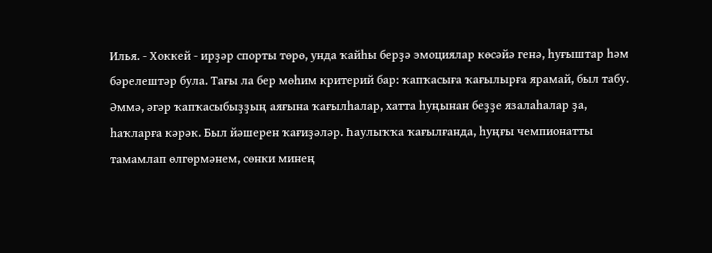Илья. - Хоккей - ирҙәр спорты төрө, унда ҡайһы берҙә эмоциялар көсәйә генә, һуғыштар һәм бәрелештәр була. Тағы ла бер мөһим критерий бар: ҡапҡасыға ҡағылырға ярамай, был табу. Әммә, әгәр ҡапҡасыбыҙҙың аяғына ҡағылһалар, хатта һуңынан беҙҙе язалаһалар ҙа, һаҡларға кәрәк. Был йәшерен ҡағиҙәләр. Һаулыҡҡа ҡағылғанда, һуңғы чемпионатты тамамлап өлгөрмәнем, сөнки минең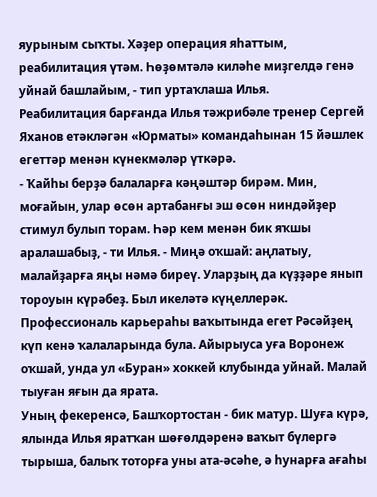яурыным сыҡты. Хәҙер операция яһаттым, реабилитация үтәм. Һөҙөмтәлә киләһе миҙгелдә генә уйнай башлайым, - тип уртаҡлаша Илья.
Реабилитация барғанда Илья тәжрибәле тренер Сергей Яханов етәкләгән «Юрматы» командаһынан 15 йәшлек егеттәр менән күнекмәләр үткәрә.
- Ҡайһы берҙә балаларға кәңәштәр бирәм. Мин, моғайын, улар өсөн артабанғы эш өсөн ниндәйҙер стимул булып торам. Һәр кем менән бик яҡшы аралашабыҙ, - ти Илья. - Миңә оҡшай: аңлатыу, малайҙарға яңы нәмә биреү. Уларҙың да күҙҙәре янып тороуын күрәбеҙ. Был икеләтә күңеллерәк.
Профессиональ карьераһы ваҡытында егет Рәсәйҙең күп кенә ҡалаларында була. Айырыуса уға Воронеж оҡшай, унда ул «Буран» хоккей клубында уйнай. Малай тыуған яғын да ярата.
Уның фекеренсә, Башҡортостан - бик матур. Шуға күрә, ялында Илья яратҡан шөғөлдәренә ваҡыт бүлергә тырыша, балыҡ тоторға уны ата-әсәһе, ә һунарға ағаһы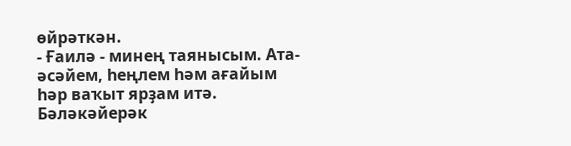өйрәткән.
- Ғаилә - минең таянысым. Ата-әсәйем, һеңлем һәм ағайым һәр ваҡыт ярҙам итә. Бәләкәйерәк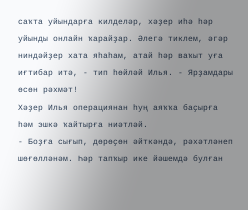саҡта уйындарға килделәр, хәҙер иһә һәр уйынды онлайн ҡарайҙар. Әлегә тиклем, әгәр ниндәйҙер хата яһаһам, атай һәр ваҡыт уға иғтибар итә, - тип һөйләй Илья. - Ярҙамдары өсөн рәхмәт!
Хәҙер Илья операциянан һуң аяҡҡа баҫырға һәм эшкә ҡайтырға ниәтләй.
- Боҙға сығып, дөрөҫөн әйткәндә, рәхәтләнеп шөғөлләнәм. Һәр тапҡыр ике йәшемдә булған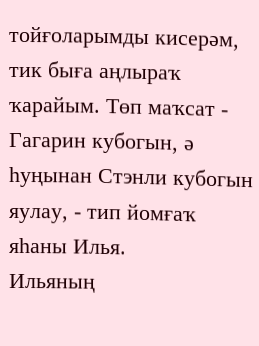тойғоларымды кисерәм, тик быға аңлыраҡ ҡарайым. Төп маҡсат - Гагарин кубогын, ә һуңынан Стэнли кубогын яулау, - тип йомғаҡ яһаны Илья.
Ильяның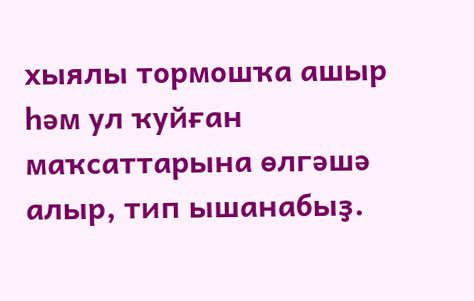хыялы тормошҡа ашыр һәм ул ҡуйған маҡсаттарына өлгәшә алыр, тип ышанабыҙ.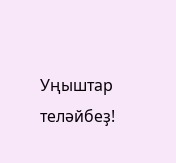Уңыштар теләйбеҙ!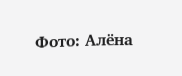Фото: Алёна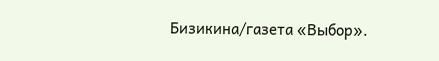Бизикина/газета «Выбор».